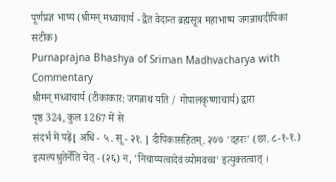पूर्णप्रज्ञ भाष्य (श्रीमन् मध्वाचार्य - द्वैत वेदान्त ब्रह्मसूत्र महाभाष्य जगन्नाथदीपिका सटीक)
Purnaprajna Bhashya of Sriman Madhvacharya with Commentary
श्रीमन् मध्वाचार्य (टीकाकार: जगन्नाथ यति / गोपालकृष्णाचार्य) द्वारा
पृष्ठ 324, कुल 1267 में से
संदर्भ में पढ़ें[ अधि - ५. सू - २१. ] दीपिकासहितम्. २७७ 'दहरः' (छा. ८-१-१.) इत्यल्पश्रुतेर्नेति चेत् - (२६) न, 'निचाय्यत्वादेवं व्योमवच्च' इत्युक्तत्वात् ।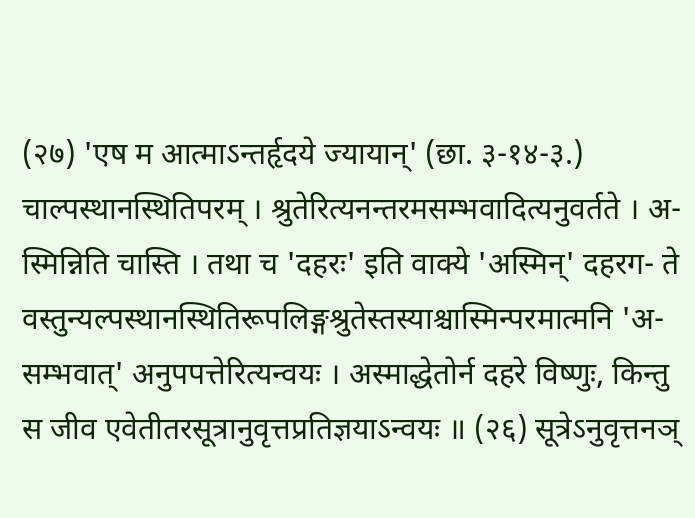(२७) 'एष म आत्माऽन्तर्हृदये ज्यायान्' (छा. ३-१४-३.) चाल्पस्थानस्थितिपरम् । श्रुतेरित्यनन्तरमसम्भवादित्यनुवर्तते । अ- स्मिन्निति चास्ति । तथा च 'दहरः' इति वाक्ये 'अस्मिन्' दहरग- ते वस्तुन्यल्पस्थानस्थितिरूपलिङ्गश्रुतेस्तस्याश्चास्मिन्परमात्मनि 'अ- सम्भवात्' अनुपपत्तेरित्यन्वयः । अस्माद्धेतोर्न दहरे विष्णुः, किन्तु स जीव एवेतीतरसूत्रानुवृत्तप्रतिज्ञयाऽन्वयः ॥ (२६) सूत्रेऽनुवृत्तनञ्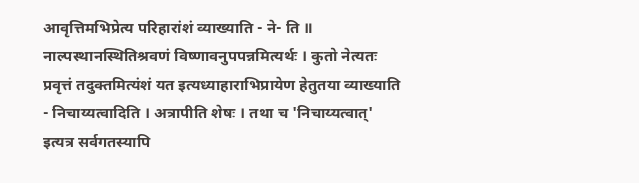आवृत्तिमभिप्रेत्य परिहारांशं व्याख्याति - ने- ति ॥ नाल्पस्थानस्थितिश्रवणं विष्णावनुपपन्नमित्यर्थः । कुतो नेत्यतः प्रवृत्तं तदुक्तमित्यंशं यत इत्यध्याहाराभिप्रायेण हेतुतया व्याख्याति - निचाय्यत्वादिति । अत्रापीति शेषः । तथा च 'निचाय्यत्वात्' इत्यत्र सर्वगतस्यापि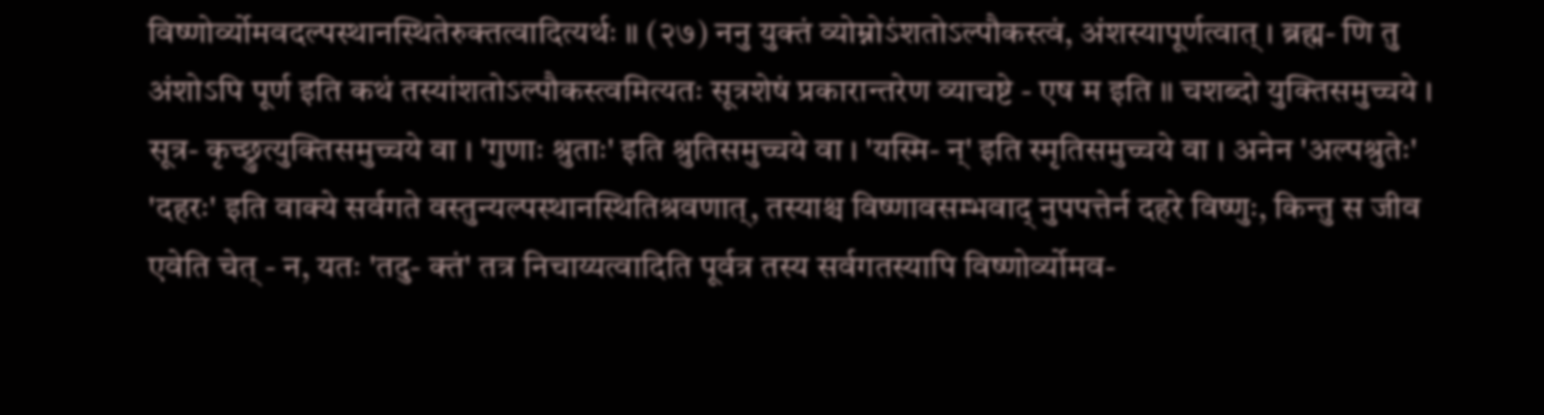विष्णोर्व्योमवदल्पस्थानस्थितेरुक्तत्वादित्यर्थः ॥ (२७) ननु युक्तं व्योम्नोऽंशतोऽल्पौकस्त्वं, अंशस्यापूर्णत्वात् । ब्रह्म- णि तु अंशोऽपि पूर्ण इति कथं तस्यांशतोऽल्पौकस्त्वमित्यतः सूत्रशेषं प्रकारान्तरेण व्याचष्टे - एष म इति ॥ चशब्दो युक्तिसमुच्चये । सूत्र- कृच्छ्रुत्युक्तिसमुच्चये वा । 'गुणाः श्रुताः' इति श्रुतिसमुच्चये वा । 'यस्मि- न्' इति स्मृतिसमुच्चये वा । अनेन 'अल्पश्रुतेः' 'दहरः' इति वाक्ये सर्वगते वस्तुन्यल्पस्थानस्थितिश्रवणात्, तस्याश्च विष्णावसम्भवाद् नुपपत्तेर्न दहरे विष्णुः, किन्तु स जीव एवेति चेत् - न, यतः 'तदु- क्तं' तत्र निचाय्यत्वादिति पूर्वत्र तस्य सर्वगतस्यापि विष्णोर्व्योमव-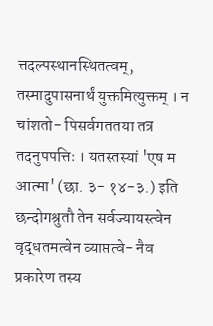त्तदल्पस्थानस्थितत्वम्, तस्मादुपासनार्थं युक्तमित्युक्तम् । न चांशतो- पिसर्वगततया तत्र तदनुपपत्तिः । यतस्तस्यां 'एष म आत्मा' (छा. ३- १४-३.) इति छन्दोगश्रुतौ तेन सर्वज्यायस्त्वेन वृद्धतमत्वेन व्याप्तत्वे- नैव प्रकारेण तस्य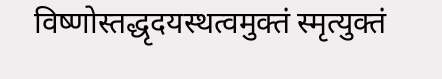विष्णोस्तद्धृदयस्थत्वमुक्तं स्मृत्युक्तं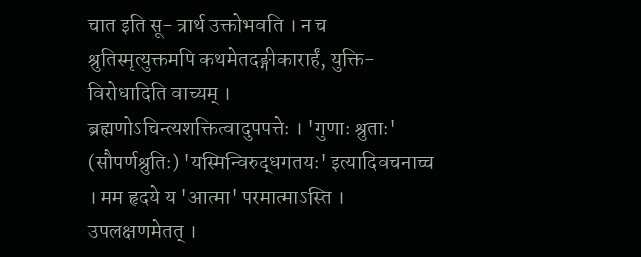चात इति सू- त्रार्थ उक्तोभवति । न च श्रुतिस्मृत्युक्तमपि कथमेतदङ्गीकारार्हं, युक्ति- विरोधादिति वाच्यम् । ब्रह्मणोऽचिन्त्यशक्तित्वादुपपत्तेः । 'गुणाः श्रुताः' (सौपर्णश्रुतिः) 'यस्मिन्विरुद्धगतयः' इत्यादिवचनाच्च । मम हृदये य 'आत्मा' परमात्माऽस्ति । उपलक्षणमेतत् ।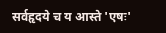सर्वहृदये च य आस्ते 'एषः'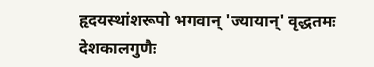हृदयस्थांशरूपो भगवान् 'ज्यायान्' वृद्धतमः देशकालगुणैः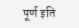पूर्ण इति